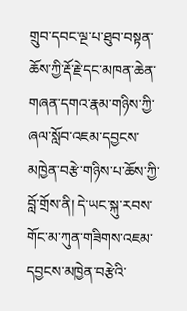གྲུབ་དབང་ལྔ་པ་ཐུབ་བསྟན་ཆོས་ཀྱི་རྡོ་རྗེ་དང་མཁན་ཆེན་གཞན་དགའ་རྣམ་གཉིས་ཀྱི་ཞལ་སློབ་འཇམ་དབྱངས་མཁྱེན་བརྩེ་གཉིས་པ་ཆོས་ཀྱི་བློ་གྲོས་ནི། དེ་ཡང་སྐུ་རབས་གོང་མ་ཀུན་གཟིགས་འཇམ་དབྱངས་མཁྱེན་བརྩེའི་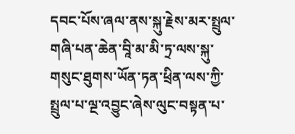དབང་པོས་ཞལ་ནས་སྐུ་རྗེས་མར་སྤྲུལ་གཞི་པན་ཆེན་བཱི་མ་མི་ཏྲ་ལས་སྐུ་གསུང་ཐུགས་ཡོན་ཏན་ཕྲིན་ལས་ཀྱི་སྤྲུལ་པ་ལྔ་འབྱུང་ཞེས་ལུང་བསྟན་པ་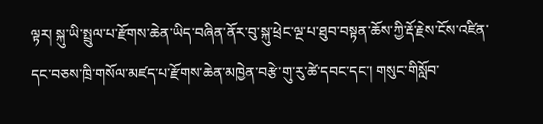ལྟར། སྐུ་ཡི་སྤྲུལ་པ་རྫོགས་ཆེན་ཡིད་བཞིན་ནོར་བུ་སྐུ་ཕྲེང་ལྔ་པ་ཐུབ་བསྟན་ཆོས་ཀྱི་རྡོ་རྗེས་ངོས་འཛིན་དང་བཅས་ཁྲི་གསོལ་མཛད་པ་རྫོགས་ཆེན་མཁྱེན་བརྩེ་གུ་རུ་ཚེ་དབང་དང་། གསུང་གིསློབ་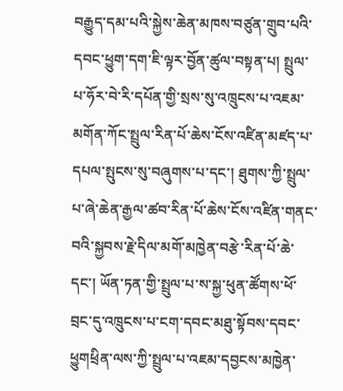བརྒྱུད་དམ་པའི་སྐྱེས་ཆེན་མཁས་བཙུན་གྲུབ་པའི་དབང་ཕྱུག་དག་ཇི་ལྟར་བྱོན་ཚུལ་བསྟན་པ། སྤྲུལ་པ་ཧོར་བེ་རི་དཔོན་གྱི་སྲས་སུ་འཁྲུངས་པ་འཇམ་མགོན་ཀོང་སྤྲུལ་རིན་པོ་ཆེས་ངོས་འཛིན་མཛད་པ་དཔལ་སྤུངས་སུ་བཞུགས་པ་དང་། ཐུགས་ཀྱི་སྤྲུལ་པ་ཞེ་ཆེན་རྒྱལ་ཚབ་རིན་པོ་ཆེས་ངོས་འཛིན་གནང་བའི་སྐྱབས་རྗེ་དིལ་མགོ་མཁྱེན་བརྩེ་རིན་པོ་ཆེ་དང་། ཡོན་ཏན་གྱི་སྤྲུལ་པ་ས་སྐྱ་ཕུན་ཚོགས་ཕོ་བྲང་དུ་འཁྲུངས་པ་ངག་དབང་མཐུ་སྟོབས་དབང་ཕྱུགཕྲིན་ལས་ཀྱི་སྤྲུལ་པ་འཇམ་དབྱངས་མཁྱེན་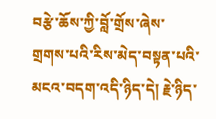བརྩེ་ཆོས་ཀྱི་བློ་གྲོས་ཞེས་གྲགས་པའི་རིས་མེད་བསྟན་པའི་མངའ་བདག་འདི་ཉིད་དེ། རྗེ་ཉིད་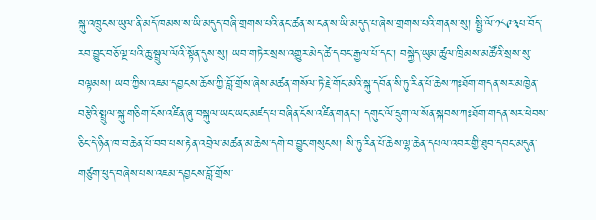སྐུ་འཁྲུངས་ཡུལ་ནི་མདོ་ཁམས་ས་ཡི་མདུད་བཞི་གྲགས་པའི་ནང་ཚན་ས་ངན་ས་ཡི་མདུད་པ་ཞེས་གྲགས་པའི་གནས་སུ། སྤྱི་ལོ་༡༨༩༣པ་བོད་རབ་བྱུང་བཅོ་ལྔ་པའི་ཆུ་སྦྲུལ་ལོའི་སྟོན་དུས་སུ། ཡབ་གཏེར་སྲས་འགྱུར་མེད་ཚེ་དབང་རྒྱལ་པོ་དང་། བསྐྱེད་ཡུམ་ཚུལ་ཁྲིམས་མཚོའི་སྲས་སུ་བལྟམས། ཡབ་ཀྱིས་འཇམ་དབྱངས་ཆོས་ཀྱི་བློ་གྲོས་ཞེས་མཚན་གསོལ་ཏེ་རྗེ་གོང་མའི་སྐུ་དབོན་སི་ཏུ་རིན་པོ་ཆེས་ཀཿཐོག་གདན་སར་མཁྱེན་བརྩེའི་སྤྲུལ་སྐུ་གཅིག་ངོས་འཛིན་ཞུ་བསྐུལ་ཡང་ཡང་མཛད་པ་བཞིན་ངོས་འཛིན་གནང་། དགུང་ལོ་དྲུག་ལ་སོན་སྐབས་ཀཿཐོག་གདན་སར་ཕེབས་ཅིང་དེ་ཉིན་ཁ་བ་ཆེན་པོ་བབ་པས་རྟེན་འབྲེལ་མཚན་མ་ཆེས་དགེ་བ་བྱུང་གསུངས། སི་ཏུ་རིན་པོ་ཆེས་ལྷ་ཆེན་དཔལ་འབར་གྱི་ཐུབ་དབང་མདུན་གཙུག་ཕུད་བཞེས་པས་འཇམ་དབྱངས་བློ་གྲོས་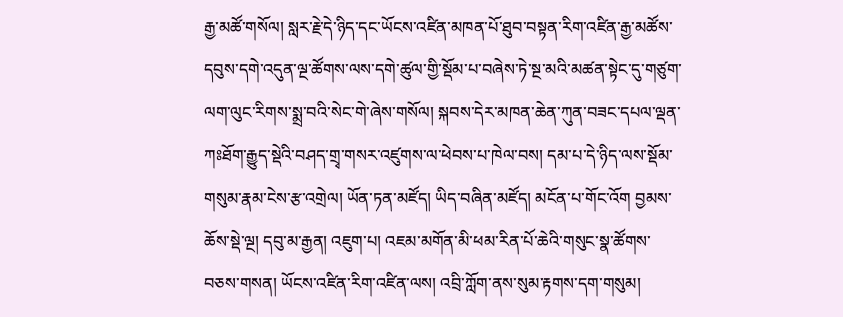རྒྱ་མཚོ་གསོལ། སླར་རྗེ་དེ་ཉིད་དང་ཡོངས་འཛིན་མཁན་པོ་ཐུབ་བསྟན་རིག་འཛིན་རྒྱ་མཚོས་དབུས་དགེ་འདུན་ལྔ་ཚོགས་ལས་དགེ་ཚུལ་གྱི་སྡོམ་པ་བཞེས་ཏེ་སྔ་མའི་མཚན་སྟེང་དུ་གཙུག་ལག་ལུང་རིགས་སྨྲ་བའི་སེང་གེ་ཞེས་གསོལ། སྐབས་དེར་མཁན་ཆེན་ཀུན་བཟང་དཔལ་ལྡན་ཀཿཐོག་རྒྱུད་སྡེའི་བཤད་གྲྭ་གསར་འཛུགས་ལ་ཕེབས་པ་ཁེལ་བས། དམ་པ་དེ་ཉིད་ལས་སྡོམ་གསུམ་རྣམ་ངེས་རྩ་འགྲེལ། ཡོན་ཏན་མཛོད། ཡིད་བཞིན་མཛོད། མངོན་པ་གོང་འོག བྱམས་ཆོས་སྡེ་ལྔ། དབུ་མ་རྒྱན། འཇུག་པ། འཇམ་མགོན་མི་ཕམ་རིན་པོ་ཆེའི་གསུང་སྣ་ཚོགས་བཅས་གསན། ཡོངས་འཛིན་རིག་འཛིན་ལས། འབྲི་ཀློག་ནས་སུམ་རྟགས་དག་གསུམ།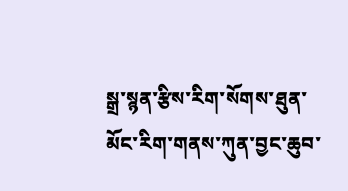སྒྲ་སྙན་རྩིས་རིག་སོགས་ཐུན་མོང་རིག་གནས་ཀུན་བྱང་ཆུབ་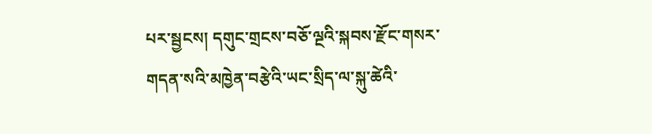པར་སྦྱངས། དགུང་གྲངས་བཅོ་ལྔའི་སྐབས་རྫོང་གསར་གདན་སའི་མཁྱེན་བརྩེའི་ཡང་སྲིད་ལ་སྐུ་ཚེའི་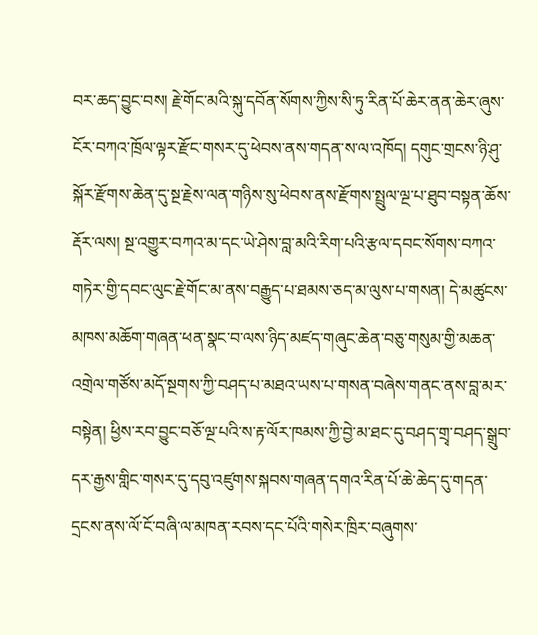བར་ཆད་བྱུང་བས། རྗེ་གོང་མའི་སྐུ་དབོན་སོགས་ཀྱིས་སི་ཏུ་རིན་པོ་ཆེར་ནན་ཆེར་ཞུས་ངོར་བཀའ་ཁྲོལ་ལྟར་རྫོང་གསར་དུ་ཕེབས་ནས་གདན་ས་ལ་འཁོད། དགུང་གྲངས་ཉི་ཤུ་སྐོར་རྫོགས་ཆེན་དུ་སྔ་རྗེས་ལན་གཉིས་སུ་ཕེབས་ནས་རྫོགས་སྤྲུལ་ལྔ་པ་ཐུབ་བསྟན་ཆོས་རྡོར་ལས། སྔ་འགྱུར་བཀའ་མ་དང་ཡེ་ཤེས་བླ་མའི་རིག་པའི་རྩལ་དབང་སོགས་བཀའ་གཏེར་གྱི་དབང་ལུང་རྗེ་གོང་མ་ནས་བརྒྱུད་པ་ཐམས་ཅད་མ་ལུས་པ་གསན། དེ་མཚུངས་མཁས་མཆོག་གཞན་ཕན་སྣང་བ་ལས་ཉིད་མཛད་གཞུང་ཆེན་བཅུ་གསུམ་གྱི་མཆན་འགྲེལ་གཙོས་མདོ་སྔགས་ཀྱི་བཤད་པ་མཐའ་ཡས་པ་གསན་བཞེས་གནང་ནས་བླ་མར་བསྟེན། ཕྱིས་རབ་བྱུང་བཅོ་ལྔ་པའི་ས་རྟ་ལོར་ཁམས་ཀྱི་བྱེ་མ་ཐང་དུ་བཤད་གྲྭ་བཤད་སྒྲུབ་དར་རྒྱས་གླིང་གསར་དུ་དབུ་འཛུགས་སྐབས་གཞན་དགའ་རིན་པོ་ཆེ་ཆེད་དུ་གདན་དྲངས་ནས་ལོ་ངོ་བཞི་ལ་མཁན་རབས་དང་པོའི་གསེར་ཁྲིར་བཞུགས་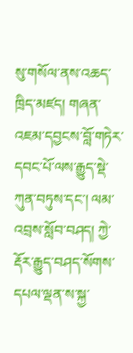སུ་གསོལ་ནས་འཆད་ཁྲིད་མཛད། གཞན་འཇམ་དབྱངས་བློ་གཏེར་དབང་པོ་ལས་རྒྱུད་སྡེ་ཀུན་བཏུས་དང་། ལམ་འབྲས་སློབ་བཤད། ཀྱེ་རྡོར་རྒྱུད་བཤད་སོགས་དཔལ་ལྡན་ས་སྐྱ་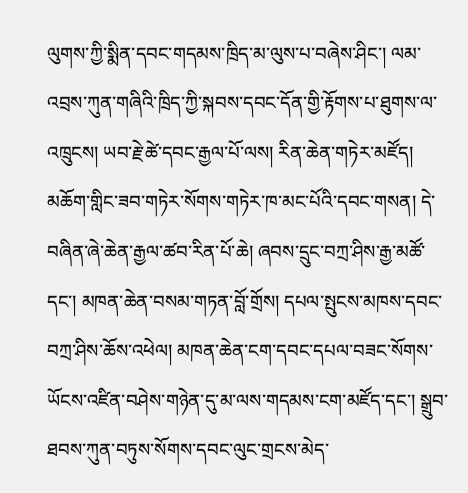ལུགས་ཀྱི་སྨིན་དབང་གདམས་ཁྲིད་མ་ལུས་པ་བཞེས་ཤིང་། ལམ་འབྲས་ཀུན་གཞིའི་ཁྲིད་ཀྱི་སྐབས་དབང་དོན་གྱི་རྟོགས་པ་ཐུགས་ལ་འཁྲུངས། ཡབ་རྗེ་ཚེ་དབང་རྒྱལ་པོ་ལས། རིན་ཆེན་གཏེར་མཛོད། མཆོག་གླིང་ཟབ་གཏེར་སོགས་གཏེར་ཁ་མང་པོའི་དབང་གསན། དེ་བཞིན་ཞེ་ཆེན་རྒྱལ་ཚབ་རིན་པོ་ཆེ། ཞབས་དྲུང་བཀྲ་ཤིས་རྒྱ་མཚོ་དང་། མཁན་ཆེན་བསམ་གཏན་བློ་གྲོས། དཔལ་སྤུངས་མཁས་དབང་བཀྲ་ཤིས་ཆོས་འཕེལ། མཁན་ཆེན་ངག་དབང་དཔལ་བཟང་སོགས་ཡོངས་འཛིན་བཤེས་གཉེན་དུ་མ་ལས་གདམས་ངག་མཛོད་དང་། སྒྲུབ་ཐབས་ཀུན་བཏུས་སོགས་དབང་ལུང་གྲངས་མེད་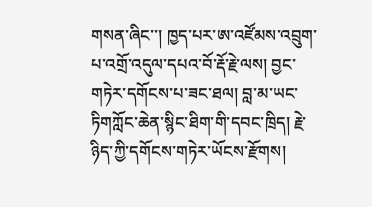གསན་ཞིང་་། ཁྱད་པར་ཨ་འཛོམས་འབྲུག་པ་འགྲོ་འདུལ་དཔའ་བོ་རྡོ་རྗེ་ལས། བྱང་གཏེར་དགོངས་པ་ཟང་ཐལ། བླ་མ་ཡང་ཏིགཀློང་ཆེན་སྙིང་ཐིག་གི་དབང་ཁྲིད། རྗེ་ཉིད་ཀྱི་དགོངས་གཏེར་ཡོངས་རྫོགས།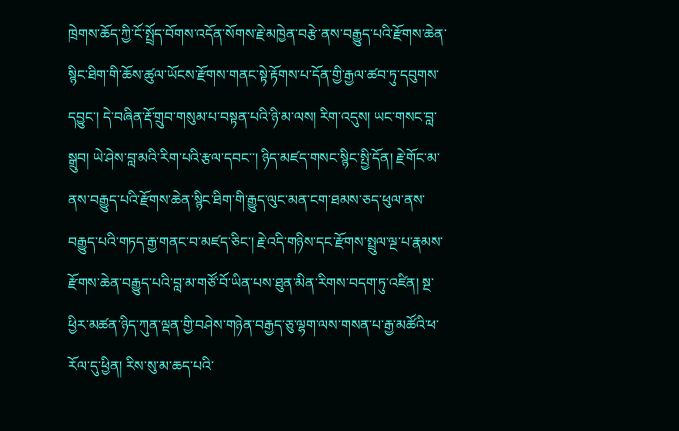ཁྲེགས་ཆོད་ཀྱི་ངོ་སྤྲོད་བོགས་འདོན་སོགས་རྗེ་མཁྱེན་བརྩེ་ནས་བརྒྱུད་པའི་རྫོགས་ཆེན་སྙིང་ཐིག་གི་ཆོས་ཚུལ་ཡོངས་རྫོགས་གནང་སྟེ་རྟོགས་པ་དོན་གྱི་རྒྱལ་ཚབ་ཏུ་དབུགས་དབྱུང་། དེ་བཞིན་རྡོ་གྲུབ་གསུམ་པ་བསྟན་པའི་ཉི་མ་ལས། རིག་འདུས། ཡང་གསང་བླ་སྒྲུབ། ཡེ་ཤེས་བླ་མའི་རིག་པའི་རྩལ་དབང་་། ཉིད་མཛད་གསང་སྙིང་སྤྱི་དོན། རྗེ་གོང་མ་ནས་བརྒྱུད་པའི་རྫོགས་ཆེན་སྙིང་ཐིག་གི་རྒྱུད་ལུང་མན་ངག་ཐམས་ཅད་ཕུལ་ནས་བརྒྱུད་པའི་གཏད་རྒྱ་གནང་བ་མཛད་ཅིང་། རྗེ་འདི་གཉིས་དང་རྫོགས་སྤྲུལ་ལྔ་པ་རྣམས་རྫོགས་ཆེན་བརྒྱུད་པའི་བླ་མ་གཙོ་བོ་ཡིན་པས་ཐུན་མིན་རིགས་བདག་ཏུ་འཛིན། སྔ་ཕྱིར་མཚན་ཉིད་ཀུན་ལྡན་གྱི་བཤེས་གཉེན་བརྒྱད་ཅུ་ལྷག་ལས་གསན་པ་རྒྱ་མཚོའི་ཕ་རོལ་དུ་ཕྱིན། རིས་སུ་མ་ཆད་པའི་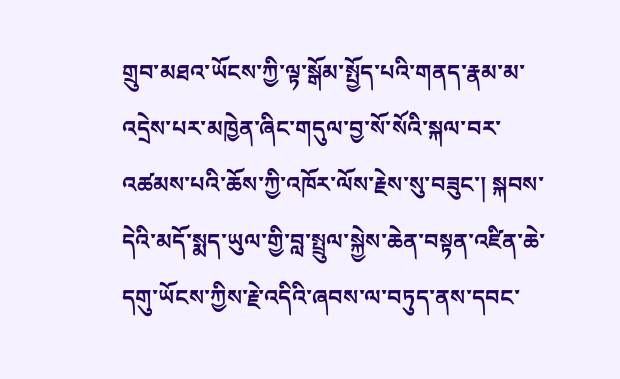གྲུབ་མཐའ་ཡོངས་ཀྱི་ལྟ་སྒོམ་སྤྱོད་པའི་གནད་རྣམ་མ་འདྲེས་པར་མཁྱེན་ཞིང་གདུལ་བྱ་སོ་སོའི་སྐལ་བར་འཚམས་པའི་ཆོས་ཀྱི་འཁོར་ལོས་རྗེས་སུ་བཟུང་། སྐབས་དེའི་མདོ་སྨད་ཡུལ་གྱི་བླ་སྤྲུལ་སྐྱེས་ཆེན་བསྟན་འཛིན་ཆེ་དགུ་ཡོངས་ཀྱིས་རྗེ་འདིའི་ཞབས་ལ་བཏུད་ནས་དབང་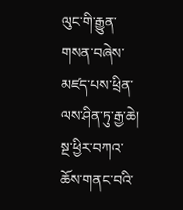ལུང་གི་རྒྱུན་གསན་བཞེས་མཛད་པས་ཕྲིན་ལས་ཤིན་ཏུ་རྒྱ་ཆེ། སྔ་ཕྱིར་བཀའ་ཆོས་གནང་བའི་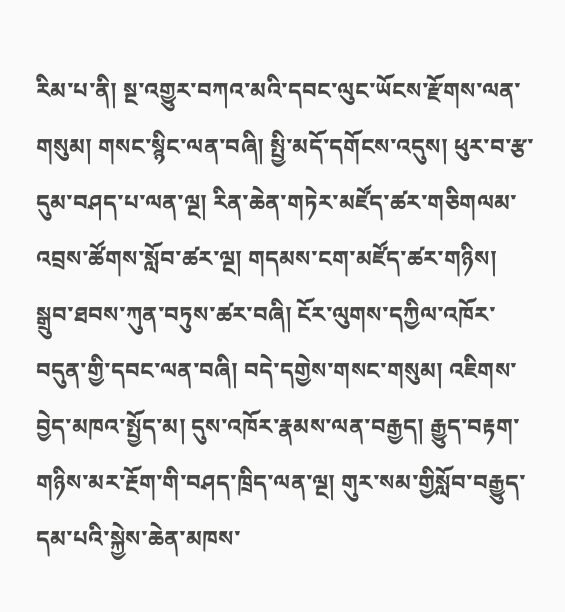རིམ་པ་ནི། སྔ་འགྱུར་བཀའ་མའི་དབང་ལུང་ཡོངས་རྫོགས་ལན་གསུམ། གསང་སྙིང་ལན་བཞི། སྤྱི་མདོ་དགོངས་འདུས། ཕུར་བ་རྩ་དུམ་བཤད་པ་ལན་ལྔ། རིན་ཆེན་གཏེར་མཛོད་ཚར་གཅིགལམ་འབྲས་ཚོགས་སློབ་ཚར་ལྔ། གདམས་ངག་མཛོད་ཚར་གཉིས། སྒྲུབ་ཐབས་ཀུན་བཏུས་ཚར་བཞི། ངོར་ལུགས་དཀྱིལ་འཁོར་བདུན་གྱི་དབང་ལན་བཞི། བདེ་དགྱེས་གསང་གསུམ། འཇིགས་བྱེད་མཁའ་སྤྱོད་མ། དུས་འཁོར་རྣམས་ལན་བརྒྱད། རྒྱུད་བརྟག་གཉིས་མར་རྔོག་གི་བཤད་ཁྲིད་ལན་ལྔ། གུར་སམ་གྱིསློབ་བརྒྱུད་དམ་པའི་སྐྱེས་ཆེན་མཁས་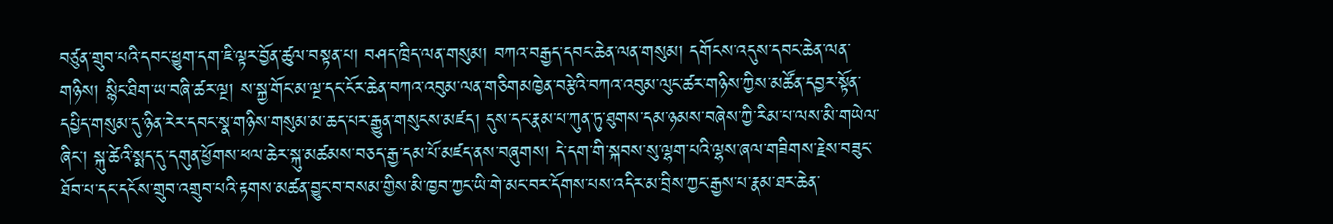བཙུན་གྲུབ་པའི་དབང་ཕྱུག་དག་ཇི་ལྟར་བྱོན་ཚུལ་བསྟན་པ། བཤད་ཁྲིད་ལན་གསུམ། བཀའ་བརྒྱད་དབང་ཆེན་ལན་གསུམ། དགོངས་འདུས་དབང་ཆེན་ལན་གཉིས། སྙིང་ཐིག་ཡ་བཞི་ཚར་ལྔ། ས་སྐྱ་གོང་མ་ལྔ་དང་ངོར་ཆེན་བཀའ་འབུམ་ལན་གཅིགམཁྱེན་བརྩེའི་བཀའ་འབུམ་ལུང་ཚར་གཉིས་ཀྱིས་མཚོན་དབྱར་སྟོན་དཔྱིད་གསུམ་དུ་ཉིན་རེར་དབང་སྣ་གཉིས་གསུམ་མ་ཆད་པར་རྒྱུན་གསུངས་མཛད། དུས་དང་རྣམ་པ་ཀུན་ཏུ་ཐུགས་དམ་ཉམས་བཞེས་ཀྱི་རིམ་པ་ལས་མི་གཡེལ་ཞིང་། སྐུ་ཚེའི་སྨད་དུ་དགུན་ཕྱོགས་ཕལ་ཆེར་སྐུ་མཚམས་བཅད་རྒྱ་དམ་པོ་མཛད་ནས་བཞུགས། དེ་དག་གི་སྐབས་སུ་ལྷག་པའི་ལྷས་ཞལ་གཟིགས་རྗེས་བཟུང་ཐོབ་པ་དང་དངོས་གྲུབ་འགྲུབ་པའི་རྟགས་མཚན་བྱུང་བ་བསམ་གྱིས་མི་ཁྱབ་ཀྱང་ཡི་གེ་མང་བར་དོགས་པས་འདིར་མ་བྲིས་ཀྱང་རྒྱས་པ་རྣམ་ཐར་ཆེན་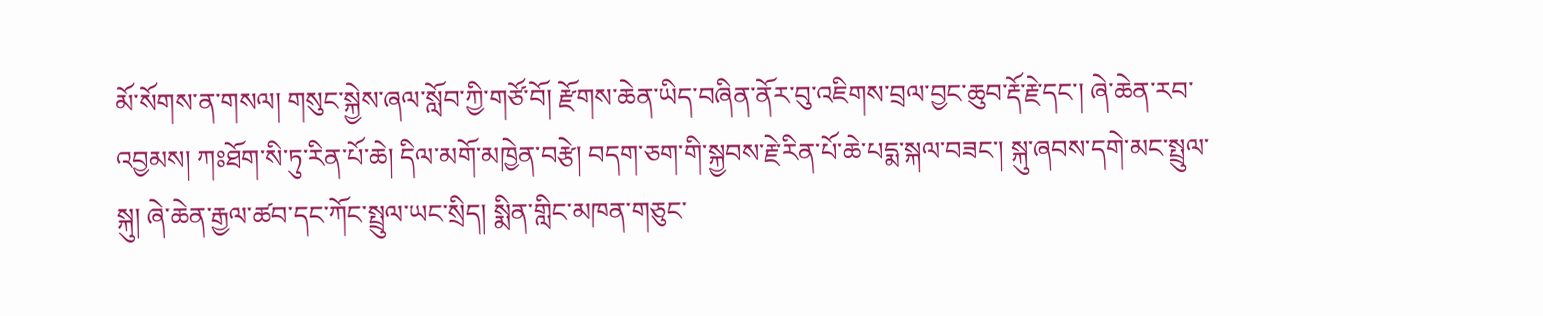མོ་སོགས་ན་གསལ། གསུང་སྐྱེས་ཞལ་སློབ་ཀྱི་གཙོ་བོ། རྫོགས་ཆེན་ཡིད་བཞིན་ནོར་བུ་འཇིགས་བྲལ་བྱང་ཆུབ་རྡོ་རྗེ་དང་། ཞེ་ཆེན་རབ་འབྱམས། ཀཿཐོག་སི་ཏུ་རིན་པོ་ཆེ། དིལ་མགོ་མཁྱེན་བརྩེ། བདག་ཅག་གི་སྐྱབས་རྗེ་རིན་པོ་ཆེ་པདྨ་སྐལ་བཟང་། སྐུ་ཞབས་དགེ་མང་སྤྲུལ་སྐུ། ཞེ་ཆེན་རྒྱལ་ཚབ་དང་ཀོང་སྤྲུལ་ཡང་སྲིད། སྨིན་གླིང་མཁན་གཅུང་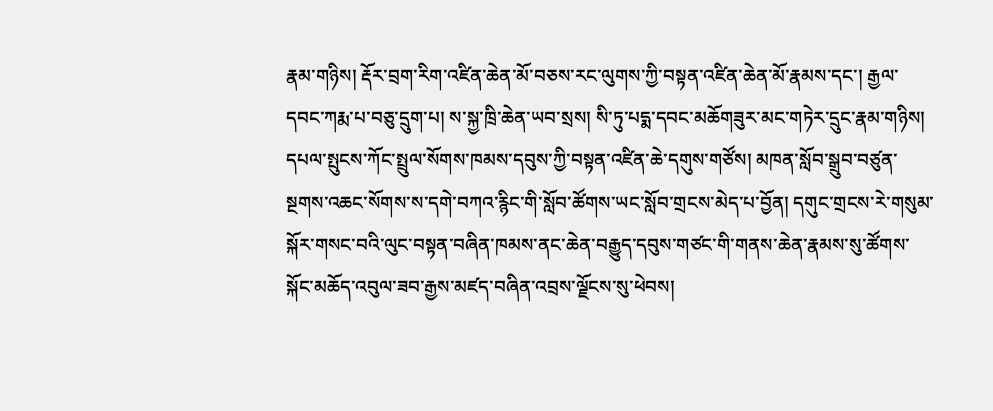རྣམ་གཉིས། རྡོར་བྲག་རིག་འཛིན་ཆེན་མོ་བཅས་རང་ལུགས་ཀྱི་བསྟན་འཛིན་ཆེན་མོ་རྣམས་དང་། རྒྱལ་དབང་ཀརྨ་པ་བཅུ་དྲུག་པ། ས་སྐྱ་ཁྲི་ཆེན་ཡབ་སྲས། སི་ཏུ་པདྨ་དབང་མཆོགཟུར་མང་གཏེར་དྲུང་རྣམ་གཉིས། དཔལ་སྤུངས་ཀོང་སྤྲུལ་སོགས་ཁམས་དབུས་ཀྱི་བསྟན་འཛིན་ཆེ་དགུས་གཙོས། མཁན་སློབ་སྒྲུབ་བཙུན་སྔགས་འཆང་སོགས་ས་དགེ་བཀའ་རྙིང་གི་སློབ་ཚོགས་ཡང་སློབ་གྲངས་མེད་པ་བྱོན། དགུང་གྲངས་རེ་གསུམ་སྐོར་གསང་བའི་ལུང་བསྟན་བཞིན་ཁམས་ནང་ཆེན་བརྒྱུད་དབུས་གཙང་གི་གནས་ཆེན་རྣམས་སུ་ཚོགས་སྐོང་མཆོད་འབུལ་ཟབ་རྒྱས་མཛད་བཞིན་འབྲས་ལྗོངས་སུ་ཕེབས།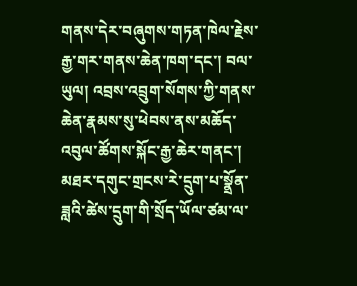གནས་དེར་བཞུགས་གཏན་ཁེལ་རྗེས་རྒྱ་གར་གནས་ཆེན་ཁག་དང་། བལ་ཡུལ། འབྲས་འབྲུག་སོགས་ཀྱི་གནས་ཆེན་རྣམས་སུ་ཕེབས་ནས་མཆོད་འབུལ་ཚོགས་སྐོང་རྒྱ་ཆེར་གནང་། མཐར་དགུང་གྲངས་རེ་དྲུག་པ་སྣྲོན་ཟླའི་ཚེས་དྲུག་གི་སྲོད་ཡོལ་ཙམ་ལ་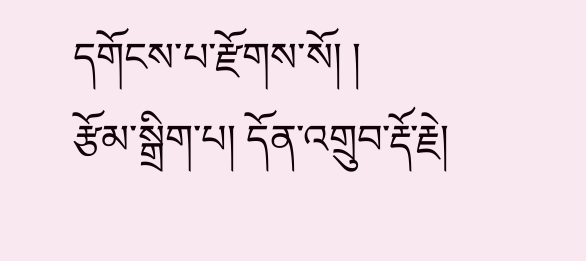དགོངས་པ་རྫོགས་སོ། །
རྩོམ་སྒྲིག་པ། དོན་འགྲུབ་རྡོ་རྗེ།